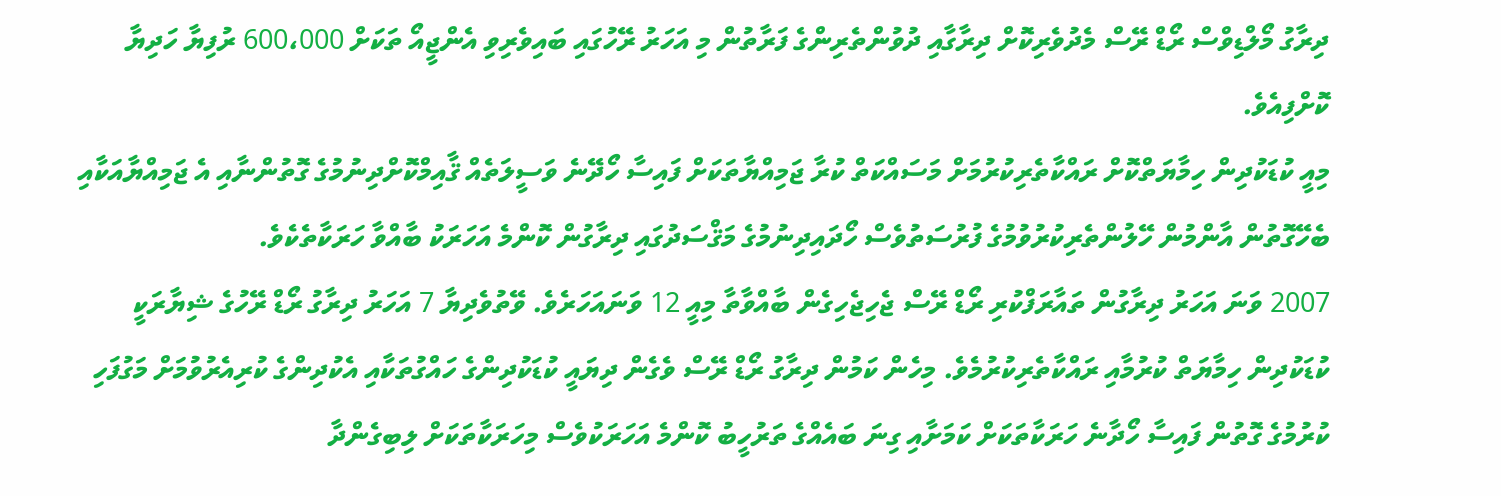ދިރާގު މޯލްޑިވްސް ރޯޑް ރޭސް މެދުވެރިކޮށް ދިރާގާއި ދުވުންތެރިންގެ ފަރާތުން މި އަހަރު ރޭހުގައި ބައިވެރިވި އެންޖީއޯ ތަކަށް 600،000 ރުފިޔާ ހަދިޔާ ކޮށްފިއެވެ.
މިއީ ކުޑަކުދިން ހިމާޔަތްކޮށް ރައްކާތެރިކުރުމަށް މަސައްކަތް ކުރާ ޖަމިއްޔާތަކަށް ފައިސާ ހޯދޭނެ ވަސީލަތެއް ޤާއިމްކޮށްދިނުމުގެ ގޮތުންނާއި އެ ޖަމިއްޔާއަކާއި ބެހޭގޮތުން އާންމުން ހޭލުންތެރިކުރުވުމުގެ ފުރުސަތުވެސް ހޯދައިދިނުމުގެ މަޤްސަދުގައި ދިރާގުން ކޮންމެ އަހަރަކު ބާއްވާ ހަރަކާތެކެވެ.
2007 ވަނަ އަހަރު ދިރާގުން ތައާރަފްކުރި ރޯޑް ރޭސް ޖެހިޖެހިގެން ބާއްވާތާ މިއީ 12 ވަނައަހަރެވެ. ވޭތުވެދިޔާ 7 އަހަރު ދިރާގު ރޯޑް ރޭހުގެ ޝިޔާރަކީ ކުޑަކުދިން ހިމާޔަތް ކުރުމާއި ރައްކާތެރިކުރުމެވެ. މިހެން ކަމުން ދިރާގު ރޯޑް ރޭސް ވެގެން ދިޔައީ ކުޑަކުދިންގެ ހައްގުތަކާއި އެކުދިންގެ ކުރިއެރުވުމަށް މަގުފަހި ކުރުމުގެ ގޮތުން ފައިސާ ހޯދާނެ ހަރަކާތަކަށް ކަމަށާއި ގިނަ ބައެއްގެ ތަރުހީބު ކޮންމެ އަހަރަކުވެސް މިހަރަކާތަކަށް ލިބިގެންދާ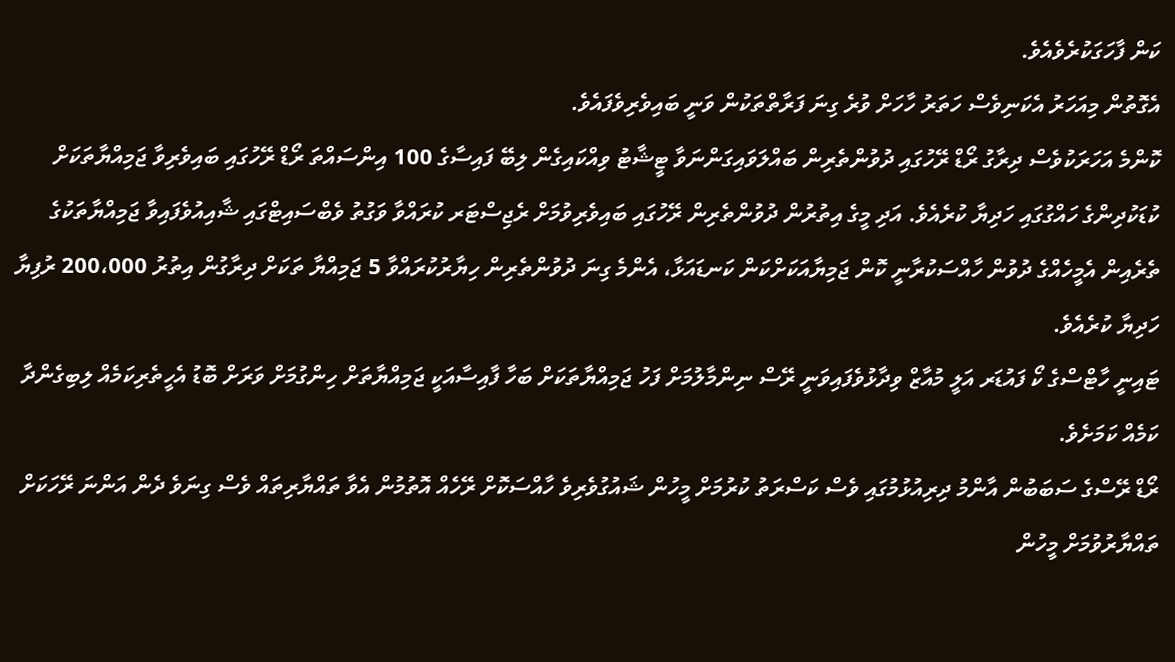ކަން ފާހަގަކުރެވެއެވެ.
އެގޮތުން މިއަހަރު އެކަނިވެސް ހަތަރު ހާހަށް ވުރެ ގިނަ ފަރާތްތަކުން ވަނީ ބައިވެރިވެފައެވެ.
ކޮންމެ އަހަރަކުވެސް ދިރާގު ރޯޑް ރޭހުގައި ދުވުންތެރިން ބައްލަވައިގަންނަވާ ޓީޝާޓު ވިއްކައިގެން ލިބޭ ފައިސާގެ 100 އިންސައްތަ ރޯޑް ރޭހުގައި ބައިވެރިވާ ޖަމިއްޔާތަކަށް ކުޑަކުދިންގެ ހައްގުގައި ހަދިޔާ ކުރެއެވެ. އަދި މީގެ އިތުރުން ދުވުންތެރިން ރޭހުގައި ބައިވެރިވުމަށް ރެޖިސްޓަރ ކުރައްވާ ވަގުތު ވެބްސައިޓްގައި ޝާއިއުވެފައިވާ ޖަމިއްޔާތަކުގެ ތެރެއިން އެމީހެއްގެ ދުވުން ހާއްސަކުރާނީ ކޮން ޖަމިޔާއަކަށްކަން ކަނޑައަޅާ، އެންމެ ގިނަ ދުވުންތެރިން ހިޔާރުކުރައްވާ 5 ޖަމިއްޔާ ތަކަށް ދިރާގުން އިތުރު 200،000 ރުފިޔާ ހަދިޔާ ކުރެއެވެ.
ޓައިނީ ހާޓްސްގެ ކޯ ފައުޑަރ އަލީ މުއާޒް ވިދާޅުވެފައިވަނީ ރޭސް ނިންމާލުމަށް ފަހު ޖަމިއްޔާތަކަށް ބަހާ ފާއިސާއަކީ ޖަމިއްޔާތަށް ހިންގުމަށް ވަރަށް ބޮޑު އެހީތެރިކަމެއް ލިބިގެންދާ ކަމެއް ކަމަށެވެ.
ރޯޑް ރޭސްގެ ސަބަބުން އާންމު ދިރިއުޅުމުގައި ވެސް ކަސްރަތު ކުރުމަށް މީހުން ޝައުގުވެރިވެ ހާއްސަކޮށް ރޭހެއް އޮތުމުން އެވާ ތައްޔާރިތައް ވެސް ގިނަވެ ދެން އަންނަ ރޭހަކަށް ތައްޔާރުވުމަށް މީހުން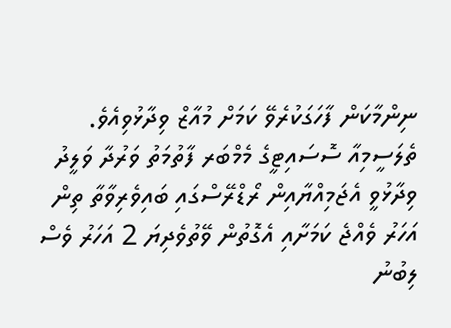ނިންމާކަން ފާހަގަކުރެވޭ ކަމަށް މުއާޒް ވިދާޅުވިއެވެ.
ތެލަސީމިއާ ސޮސައިޓީގެ މެމްބަރ ފާތުމަތު ވަރުދާ ވަލީދު ވިދާޅުވީ އެޖަމިއްޔާއިން ރޯޑްރޭސްގައި ބައިވެރިވާތާ ތިން އަހަރު ވެއްޖެ ކަމަށާއި އެގޮތުން ވޭތުވެދިޔަ 2 އަހަރު ވެސް ލިބުނު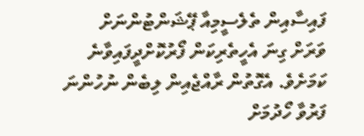ފައިސާއިން ތެލެސީމިއާ ޕޭޝަންޓުންނަށް ވަރަށް ގިނަ އެހީތެރިކަން ފޯރުކޮށްދީފައިވާނެ ކަމަށެވެ. އެގޮތުން ރާއްޖެއިން ލިބެން ނުހުންނަ ފަރުވާ ހޯދުމަށް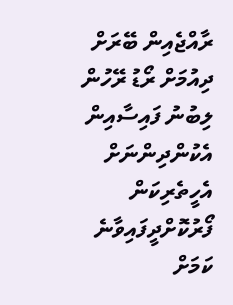ރާއްޖެއިން ބޭރަށް ދިއުމަށް ރޯޑު ރޭހުން ލިބުނު ފައިސާއިން އެކުންދިންނަށް އެހީތެރިކަން ފޯރުކޮށްދީފައިވާނެ ކަމަށް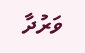ވަރުދާ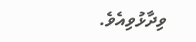ވިދާޅުވިއެވެ.